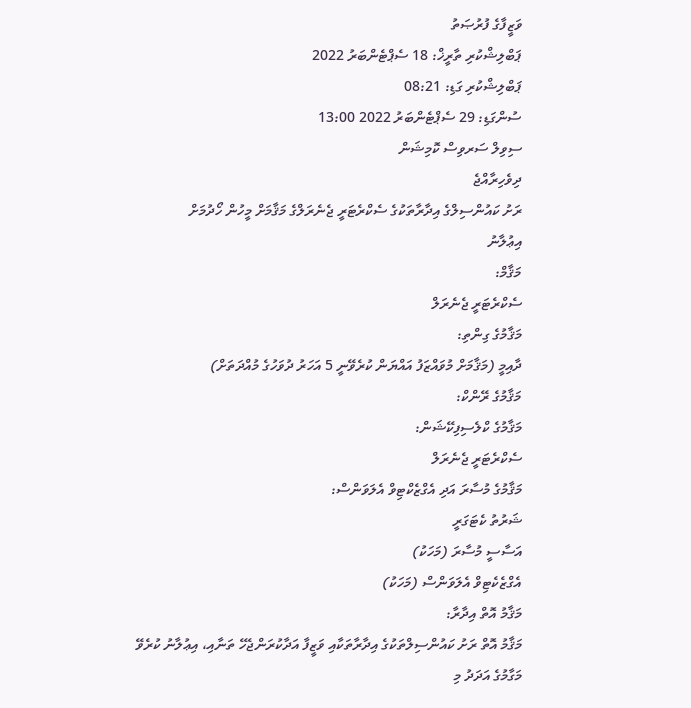ވަޒީފާގެ ފުރުޞަތު
ޕަބްލިޝްކުރި ތާރީޚް: 18 ސެޕްޓެންބަރު 2022
ޕަބްލިޝްކުރި ގަޑި: 08:21
ސުންގަޑި: 29 ސެޕްޓެންބަރު 2022 13:00
ސިވިލް ސަރވިސް ކޮމިޝަން
ދިވެހިރާއްޖެ
ރަށު ކައުންސިލްގެ އިދާރާތަކުގެ ސެކްރެޓަރީ ޖެނެރަލްގެ މަޤާމަށް މީހުން ހޯދުމަށް
އިޢުލާނު
މަޤާމް:
ސެކްރެޓަރީ ޖެނެރަލް
މަޤާމުގެ ގިންތި:
ދާއިމީ (މަޤާމަށް މުވައްޒަފު އައްޔަން ކުރެވޭނީ 5 އަހަރު ދުވަހުގެ މުއްދަތަށް)
މަޤާމުގެ ރޭންކް:
މަޤާމުގެ ކްލެސިފިކޭޝަން:
ސެކްރެޓަރީ ޖެނެރަލް
މަޤާމުގެ މުސާރަ އަދި އެގްޒެކްޓިވް އެލަވަންސް:
ޝަރުތު ކެޓަގަރީ
އަސާސީ މުސާރަ (މަހަކު)
އެގްޒެކެޓިވް އެލަވަންސް (މަހަކު)
މަޤާމު އޮތް އިދާރާ:
މަޤާމު އޮތް ރަށު ކައުންސިލްތަކުގެ އިދާރާތަކާއި ވަޒީފާ އަދާކުރަންޖެހޭ ތަނާއި، އިޢުލާނު ކުރެވޭ މަގާމުގެ އަދަދު މި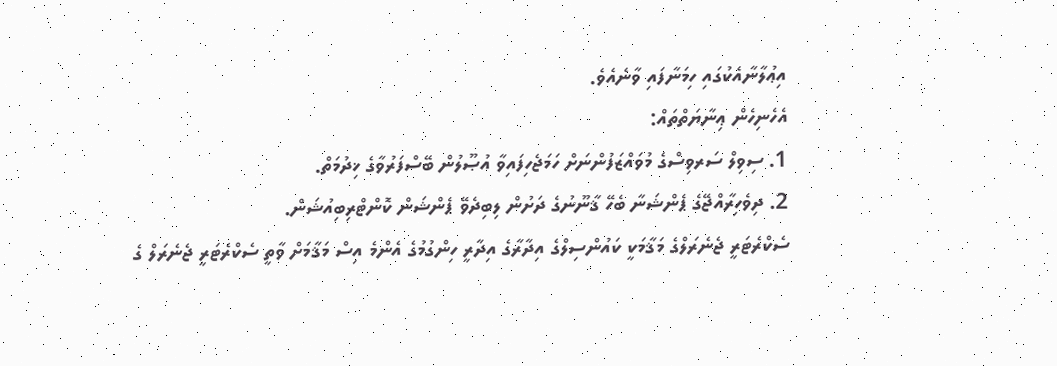އިޢުލާނާއެކުގައި ހިމަނާފައި ވާނެއެވެ.
އެހެނިހެން ޢިނާޔަތްތައް:
1. ސިވިލް ސަރވިސްގެ މުވައްޒަފުންނަށް ހަމަޖެހިފައިވާ އުޞޫލުން ބޭސްފަރުވާގެ ޚިދުމަތް.
2. ދިވެހިރާއްޖޭގެ ޕެންޝަނާ ބެހޭ ޤާނޫނުގެ ދަށުން ލިބިދެވޭ ޕެންޝަން ކޮންޓްރިބިއުޝަން.
ސެކްރެޓަރީ ޖެނެރަލްގެ މަޤާމަކީ ކައުންސިލްގެ އިދާރާގެ އިދާރީ ހިންގުމުގެ އެންމެ އިސް މަޤާމަށް ވާތީ ސެކްރެޓަރީ ޖެނެރަލް ގެ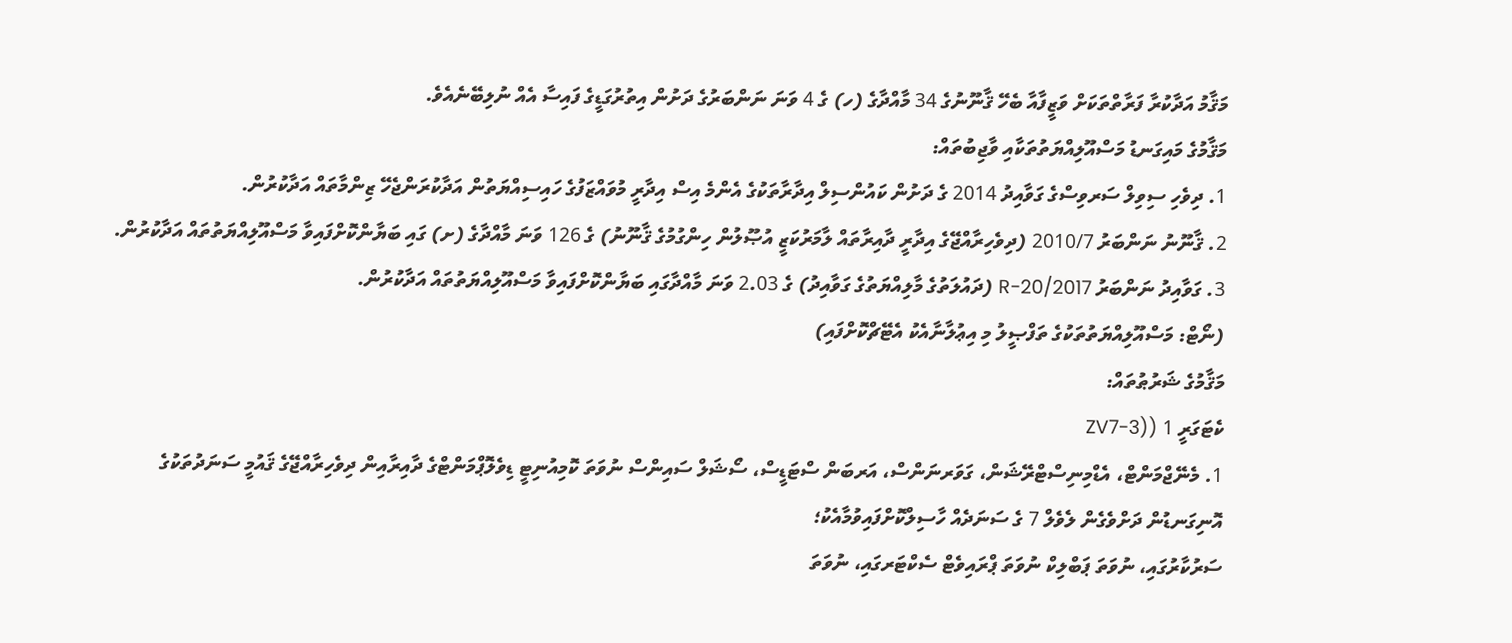މަޤާމު އަދާކުރާ ފަރާތްތަކަށް ވަޒީފާއާ ބެހޭ ޤާނޫނުގެ 34 މާއްދާގެ (ހ) ގެ 4 ވަނަ ނަންބަރުގެ ދަށުން އިތުރުގަޑީގެ ފައިސާ އެއް ނުލިބޭނެއެވެ.
މަޤާމުގެ މައިގަނޑު މަސްއޫލިއްޔަތުތަކާއި ވާޖިބުތައް:
1. ދިވެހި ސިވިލް ސަރވިސްގެ ގަވާއިދު 2014 ގެ ދަށުން ކައުންސިލް އިދާރާތަކުގެ އެންމެ އިސް އިދާރީ މުވައްޒަފުގެ ހައިސިއްޔަތުން އަދާކުރަންޖެހޭ ޒިންމާތައް އަދާކުރުން.
2. ޤާނޫނު ނަންބަރު 2010/7 (ދިވެހިރާއްޖޭގެ އިދާރީ ދާއިރާތައް ލާމަރުކަޒީ އުޞޫލުން ހިންގުމުގެ ޤާނޫނު) ގެ 126 ވަނަ މާއްދާގެ (ށ) ގައި ބަޔާންކޮށްފައިވާ މަސްއޫލިއްޔަތުތައް އަދާކުރުން.
3. ގަވާއިދު ނަންބަރު R-20/2017 (ދައުލަތުގެ މާލިއްޔަތުގެ ގަވާއިދު) ގެ 2.03 ވަނަ މާއްދާގައި ބަޔާންކޮށްފައިވާ މަސްއޫލިއްޔަތުތައް އަދާކުރުން.
(ނޯޓް: މަސްއޫލިއްޔަތުތަކުގެ ތަފްޞީލު މި އިޢުލާނާއެކު އެޓޭޗްކޮށްފައި)
މަޤާމުގެ ޝަރުޠުތައް:
ކެޓަގަރީ 1 ((ZV7-3
1. މެނޭޖްމަންޓް، އެޑްމިނިސްޓްރޭޝަން، ގަވަރނަންސް، އަރބަން ސްޓަޑީސް، ސޯޝަލް ސައިންސް ނުވަތަ ކޮމިއުނިޓީ ޑިވެލޮޕްމަންޓްގެ ދާއިރާއިން ދިވެހިރާއްޖޭގެ ޤައުމީ ސަނަދުތަކުގެ އޮނިގަނޑުން ދަށްވެގެން ލެވެލް 7 ގެ ސަނަދެއް ހާސިލްކޮށްފައިވުމާއެކު؛
ސަރުކާރުގައި، ނުވަތަ ޕަބްލިކް ނުވަތަ ޕްރައިވެޓް ސެކްޓަރގައި، ނުވަތަ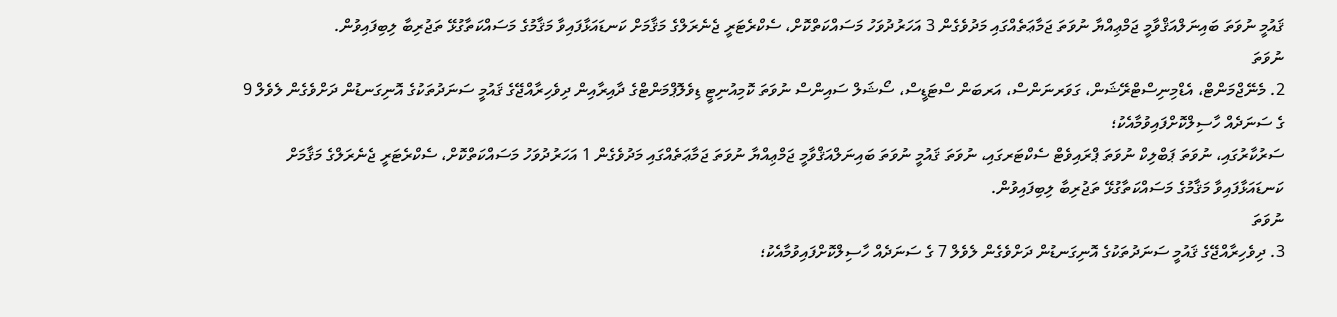ޤައުމީ ނުވަތަ ބައިނަލްއަޤްވާމީ ޖަމްޢިއްޔާ ނުވަތަ ޖަމާޢަތެއްގައި މަދުވެގެން 3 އަހަރުދުވަހު މަސައްކަތްކޮށް، ސެކްރެޓަރީ ޖެނެރަލްގެ މަޤާމަށް ކަނޑައަޅާފައިވާ މަޤާމުގެ މަސައްކަތާގުޅޭ ތަޖުރިބާ ލިބިފައިވުން.
ނުވަތަ
2. މެނޭޖްމަންޓް، އެޑްމިނިސްޓްރޭޝަން، ގަވަރނަންސް، އަރބަން ސްޓަޑީސް، ސޯޝަލް ސައިންސް ނުވަތަ ކޮމިއުނިޓީ ޑިވެލޮޕްމަންޓްގެ ދާއިރާއިން ދިވެހިރާއްޖޭގެ ޤައުމީ ސަނަދުތަކުގެ އޮނިގަނޑުން ދަށްވެގެން ލެވެލް 9 ގެ ސަނަދެއް ހާސިލްކޮށްފައިވުމާއެކު؛
ސަރުކާރުގައި، ނުވަތަ ޕަބްލިކް ނުވަތަ ޕްރައިވެޓް ސެކްޓަރގައި، ނުވަތަ ޤައުމީ ނުވަތަ ބައިނަލްއަޤްވާމީ ޖަމްޢިއްޔާ ނުވަތަ ޖަމާޢަތެއްގައި މަދުވެގެން 1 އަހަރުދުވަހު މަސައްކަތްކޮށް، ސެކްރެޓަރީ ޖެނެރަލްގެ މަޤާމަށް ކަނޑައަޅާފައިވާ މަޤާމުގެ މަސައްކަތާގުޅޭ ތަޖުރިބާ ލިބިފައިވުން.
ނުވަތަ
3. ދިވެހިރާއްޖޭގެ ޤައުމީ ސަނަދުތަކުގެ އޮނިގަނޑުން ދަށްވެގެން ލެވެލް 7 ގެ ސަނަދެއް ހާސިލްކޮށްފައިވުމާއެކު؛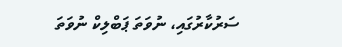ސަރުކާރުގައި، ނުވަތަ ޕަބްލިކް ނުވަތަ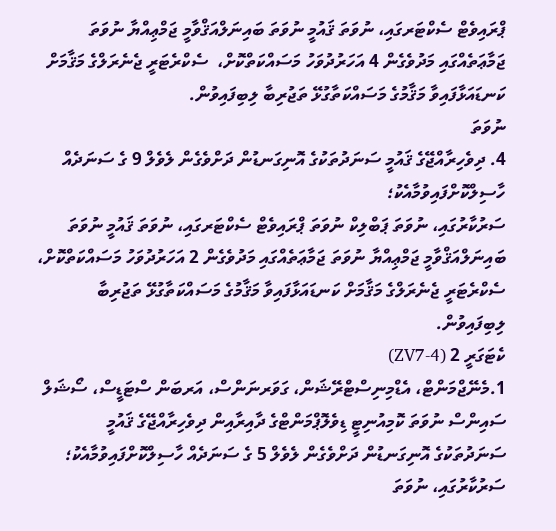ޕްރައިވެޓް ސެކްޓަރގައި، ނުވަތަ ޤައުމީ ނުވަތަ ބައިނަލްއަޤްވާމީ ޖަމްޢިއްޔާ ނުވަތަ ޖަމާޢަތެއްގައި މަދުވެގެން 4 އަހަރުދުވަހު މަސައްކަތްކޮށް،  ސެކްރެޓަރީ ޖެނެރަލްގެ މަޤާމަށް ކަނޑައަޅާފައިވާ މަޤާމުގެ މަސައްކަތާގުޅޭ ތަޖުރިބާ ލިބިފައިވުން.
ނުވަތަ
4. ދިވެހިރާއްޖޭގެ ޤައުމީ ސަނަދުތަކުގެ އޮނިގަނޑުން ދަށްވެގެން ލެވެލް 9 ގެ ސަނަދެއް ހާސިލްކޮށްފައިވުމާއެކު؛
ސަރުކާރުގައި، ނުވަތަ ޕަބްލިކް ނުވަތަ ޕްރައިވެޓް ސެކްޓަރގައި، ނުވަތަ ޤައުމީ ނުވަތަ ބައިނަލްއަޤްވާމީ ޖަމްޢިއްޔާ ނުވަތަ ޖަމާޢަތެއްގައި މަދުވެގެން 2 އަހަރުދުވަހު މަސައްކަތްކޮށް، ސެކްރެޓަރީ ޖެނެރަލްގެ މަޤާމަށް ކަނޑައަޅާފައިވާ މަޤާމުގެ މަސައްކަތާގުޅޭ ތަޖުރިބާ ލިބިފައިވުން.
ކެޓަގަރީ 2 (ZV7-4)
1.މެނޭޖްމަންޓް، އެޑްމިނިސްޓްރޭޝަން، ގަވަރނަންސް، އަރބަން ސްޓަޑީސް، ސޯޝަލް ސައިންސް ނުވަތަ ކޮމިއުނިޓީ ޑިވެލޮޕްމަންޓްގެ ދާއިރާއިން ދިވެހިރާއްޖޭގެ ޤައުމީ ސަނަދުތަކުގެ އޮނިގަނޑުން ދަށްވެގެން ލެވެލް 5 ގެ ސަނަދެއް ހާސިލްކޮށްފައިވުމާއެކު؛
ސަރުކާރުގައި، ނުވަތަ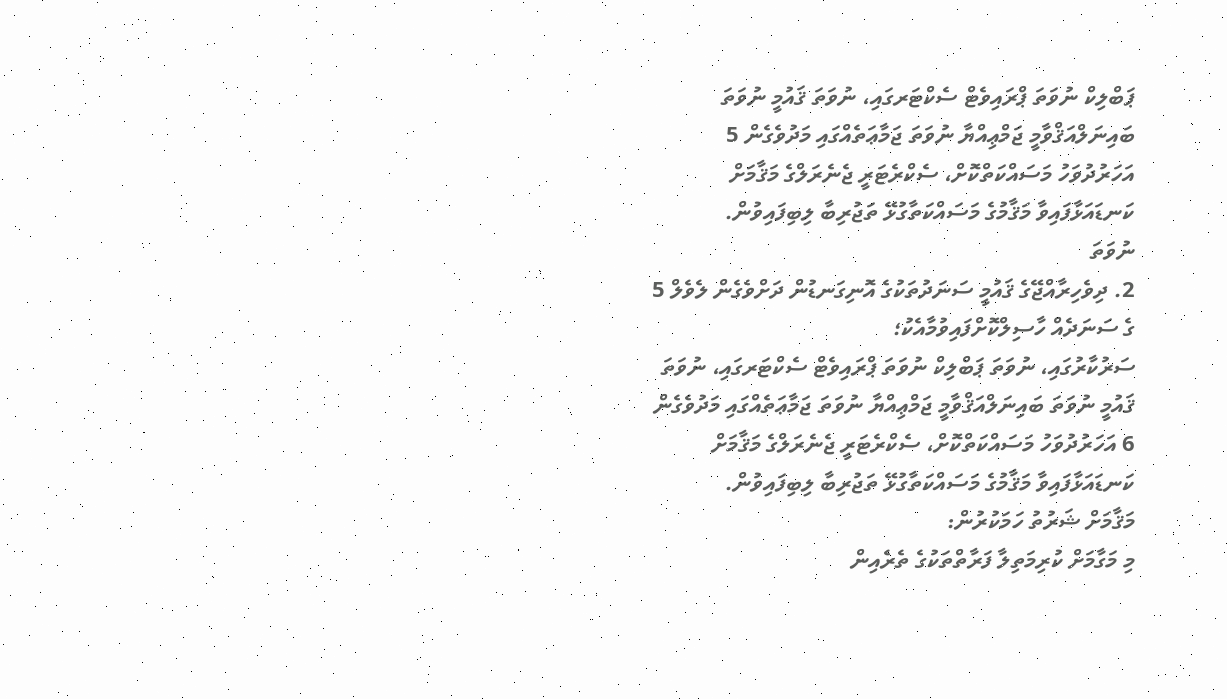ޕަބްލިކް ނުވަތަ ޕްރައިވެޓް ސެކްޓަރގައި، ނުވަތަ ޤައުމީ ނުވަތަ ބައިނަލްއަޤްވާމީ ޖަމްޢިއްޔާ ނުވަތަ ޖަމާޢަތެއްގައި މަދުވެގެން 5 އަހަރުދުވަހު މަސައްކަތްކޮށް، ސެކްރެޓަރީ ޖެނެރަލްގެ މަޤާމަށް ކަނޑައަޅާފައިވާ މަޤާމުގެ މަސައްކަތާގުޅޭ ތަޖުރިބާ ލިބިފައިވުން.
ނުވަތަ
2. ދިވެހިރާއްޖޭގެ ޤައުމީ ސަނަދުތަކުގެ އޮނިގަނޑުން ދަށްވެގެން ލެވެލް 5 ގެ ސަނަދެއް ހާސިލްކޮށްފައިވުމާއެކު؛
ސަރުކާރުގައި، ނުވަތަ ޕަބްލިކް ނުވަތަ ޕްރައިވެޓް ސެކްޓަރގައި، ނުވަތަ ޤައުމީ ނުވަތަ ބައިނަލްއަޤްވާމީ ޖަމްޢިއްޔާ ނުވަތަ ޖަމާޢަތެއްގައި މަދުވެގެން 6 އަހަރުދުވަހު މަސައްކަތްކޮށް، ސެކްރެޓަރީ ޖެނެރަލްގެ މަޤާމަށް ކަނޑައަޅާފައިވާ މަޤާމުގެ މަސައްކަތާގުޅޭ ތަޖުރިބާ ލިބިފައިވުން.
މަޤާމަށް ޝަރުތު ހަމަކުރުން:
މި މަގާމަށް ކުރިމަތިލާ ފަރާތްތަކުގެ ތެރެއިން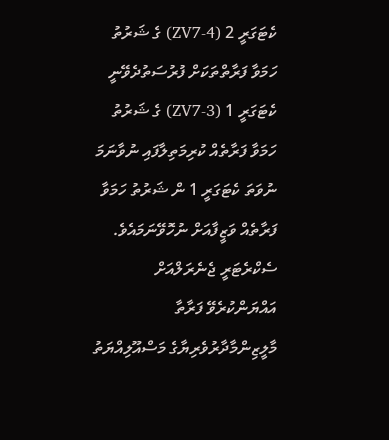ކެޓަގަރީ 2 (ZV7-4) ގެ ޝަރުތު ހަމަވާ ފަރާތްތަކަށް ފުރުސަތުދެވޭނީ ކެޓަގަރީ 1 (ZV7-3) ގެ ޝަރުތު ހަމަވާ ފަރާތެއް ކުރިމަތިލާފައި ނުވާނަމަ ނުވަތަ ކެޓަގަރީ 1 ން ޝަރުތު ހަމަވާ ފަރާތެއް ވަޒީފާއަށް ނުހޮވޭނަމައެވެ.
ސެކްރެޓަރީ ޖެނެރަލްއަށް އައްޔަންކުރެވޭ ފަރާތާ މާލީޒިންމާދާރުވެރިޔާގެ މަސްއޫލިއްޔަތު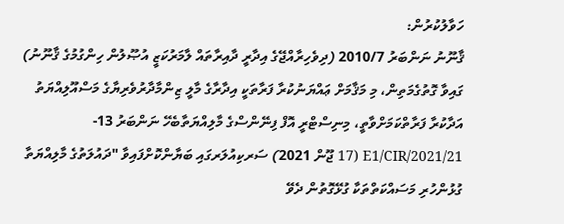ހަވާލުކުރުން:
ޤާނޫނު ނަންބަރު 2010/7 (ދިވެހިރާއްޖޭގެ އިދާރީ ދާއިރާތައް ލާމަރުކަޒީ އުޞޫލުން ހިންގުމުގެ ޤާނޫނު) ގައިވާ ގޮތުގެމަތިން، މި މަޤާމަށް ޢައްޔަނުކުރާ ފަރާތަކީ އިދާރާގެ މާލީ ޒިންމާދާރުވެރިޔާގެ މަސްއޫލިއްޔަތު އަދާކުރާ ފަރާތްކަމަށްވާތީ، މިނިސްޓްރީ އޮފް ފިނޭންސްގެ މާލިއްޔަތާބެހޭ ނަންބަރު 13-E1/CIR/2021/21 (17 ޖޫން 2021) ސަރކިއުލަރގައި ބަޔާންކޮށްފައިވާ "ދައުލަތުގެ މާލިއްޔަތާ ގުޅުންހުރި މަސައްކަތްތަކާ ގުޅޭގޮތުން ދެވޭ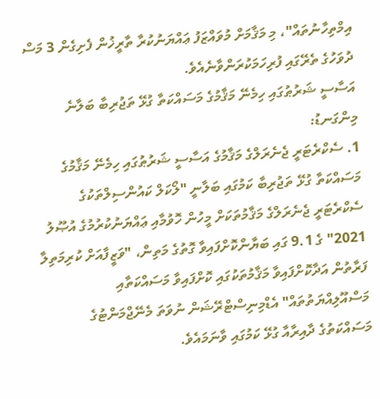އިމްތިހާނުތައް"، މި މަޤާމަށް މުވައްޒަފު ޢައްޔަނުކުރާ ތާރީޚުން ފެށިގެން 3 މަސް ދުވަހުގެ ތެރޭގައި ފުރިހަމަކުރަންވާނެއެވެ.
އަސާސީ ޝަރުޠުގައި ހިމެނޭ މަޤާމުގެ މަސައްކަތާ ގުޅޭ ތަޖުރިބާ ބަލާނެ މިންގަނޑު:
1. ސެކްރެޓަރީ ޖެނެރަލްގެ މަޤާމުގެ އަސާސީ ޝަރުޠުގައި ހިމެނޭ މަޤާމުގެ މަސައްކަތާ ގުޅޭ ތަޖުރިބާ ކަމުގައި ބަލާނީ "ލޯކަލް ކައުންސިލްތަކުގެ ސެކްރެޓަރީ ޖެނެރަލްގެ މަޤާމުތަކަށް މީހުން ހޮވުމާއި ޢައްޔަނުކުރުމުގެ އުޞޫލު 2021" ގެ 9.1 ގައި ބަޔާންކޮށްފައިވާ ގޮތުގެ މަތިން، "ވަޒީފާއަށް ކުރިމަތިލާ ފަރާތުން އަދާކޮށްފައިވާ މަޤާމުތަކުގައި ކޮށްފައިވާ މަސައްކަތާއި މަސްއޫލިއްޔަތުތައް" އެޑްމިނިސްޓްރޭޝަން ނުވަތަ މެނޭޖްމަންޓުގެ މަސައްކަތުގެ ދާއިރާއާ ގުޅޭ ކަމުގައި ވާނަމައެވެ.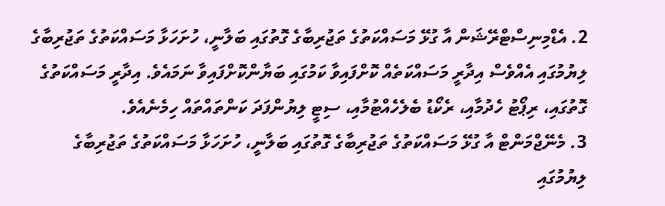2. އެޑްމިނިސްޓްރޭޝަން އާ ގުޅޭ މަސައްކަތުގެ ތަޖުރިބާގެ ގޮތުގައި ބަލާނީ، ހުށަހަޅާ މަސައްކަތުގެ ތަޖުރިބާގެ ލިޔުމުގައި އެއްވެސް އިދާރީ މަސައްކަތެއް ކޮށްފައިވާ ކަމުގައި ބަޔާންކޮށްފައިވާ ނަމައެވެ. އިދާރީ މަސައްކަތުގެ ގޮތުގައި، ރިޕޯޓު ހެދުމާއި، ރެކޯޑު ބެލެހެއްޓުމާއި، ސިޓީ ލިޔުންފަދަ ކަންތައްތައް ހިމެނެއެވެ.
3. މެނޭޖްމަންޓް އާ ގުޅޭ މަސައްކަތުގެ ތަޖުރިބާގެ ގޮތުގައި ބަލާނީ، ހުށަހަޅާ މަސައްކަތުގެ ތަޖުރިބާގެ ލިޔުމުގައި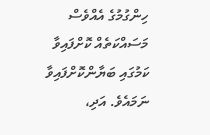ހިންގުމުގެ އެއްވެސް މަސައްކަތެއް ކޮށްފައިވާ ކަމުގައި ބަޔާންކޮށްފައިވާ ނަމައެވެ. އަދި،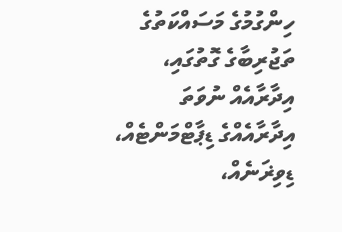ހިންގުމުގެ މަސައްކަތުގެ ތަޖުރިބާގެ ގޮތުގައި، އިދާރާއެއް ނުވަތަ އިދާރާއެއްގެ ޑިޕާޓްމަންޓެއް، ޑިވިޜަނެއް،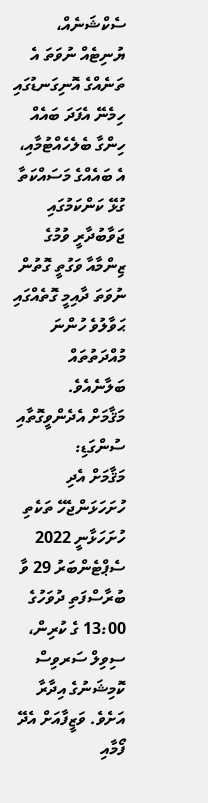ސެކްޝަނެއް، ޔުނިޓެއް ނުވަތަ އެ ތަނެއްގެ އޮނިގަނޑުގައި ހިމެނޭ އެފަދަ ބައެއް ހިންގާ ބެލެހެއްޓުމާއި، އެ ބައެއްގެ މަސައްކަތާ ގުޅޭ ކަންކަމުގައި ޖަވާބުދާރީ ވުމުގެ ޒިންމާއާ ވަގުތީ ގޮތުން ނުވަތަ ދާއިމީ ގޮތެއްގައި ޙަވާލުވެ ހުންނަ މުއްދަތުތައް ބަލާނެއެވެ.
މަޤާމަށް އެދެންވީގޮތާއި ސުންގަޑި:
މަޤާމަށް އެދި ހުށަހަޅަންޖެހޭ ތަކެތި ހުށަހަޅާނީ 2022 ސެޕްޓެންބަރު 29 ވާ ބުރާސްފަތި ދުވަހުގެ 13:00 ގެ ކުރިން، ސިވިލް ސަރވިސް ކޮމިޝަނުގެ އިދާރާ އަށެވެ. ވަޒީފާއަށް އެދޭ ފޯމާއި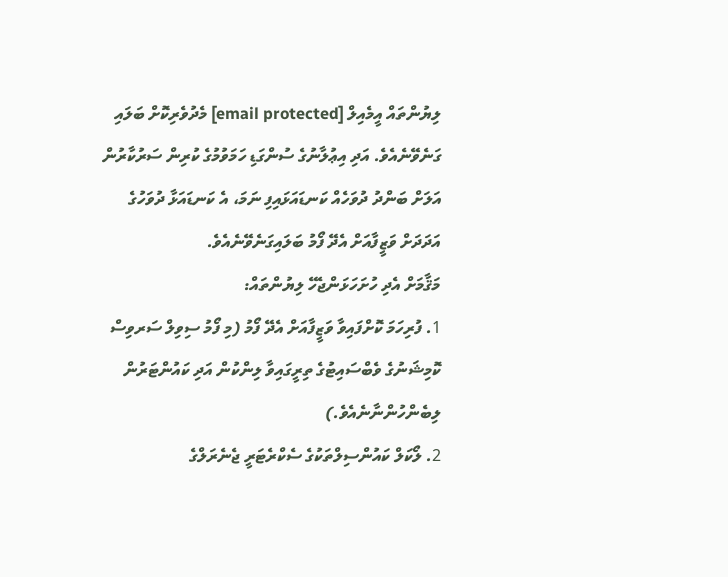ލިޔުންތައް އީމެއިލް [email protected] މެދުވެރިކޮށް ބަލައި ގަނެވޭނެއެވެ. އަދި އިޢުލާނުގެ ސުންގަޑި ހަމަވުމުގެ ކުރިން ސަރުކާރުން އަލަށް ބަންދު ދުވަހެއް ކަނޑައަޅައިފި ނަމަ، އެ ކަނޑައަޅާ ދުވަހުގެ އަދަދަށް ވަޒީފާއަށް އެދޭ ފޯމު ބަލައިގަނެވޭނެއެވެ.
މަޤާމަށް އެދި ހުށަހަޅަންޖެހޭ ލިޔުންތައް:
1. ފުރިހަމަ ކޮށްފައިވާ ވަޒީފާއަށް އެދޭ ފޯމު (މި ފޯމު ސިވިލް ސަރވިސް ކޮމިޝަނުގެ ވެބްސައިޓުގެ ތިރީގައިވާ ލިންކުން އަދި ކައުންޓަރުން ލިބެންހުންނާނެއެވެ.)
2. ލޯކަލް ކައުންސިލްތަކުގެ ސެކްރެޓަރީ ޖެނެރަލްގެ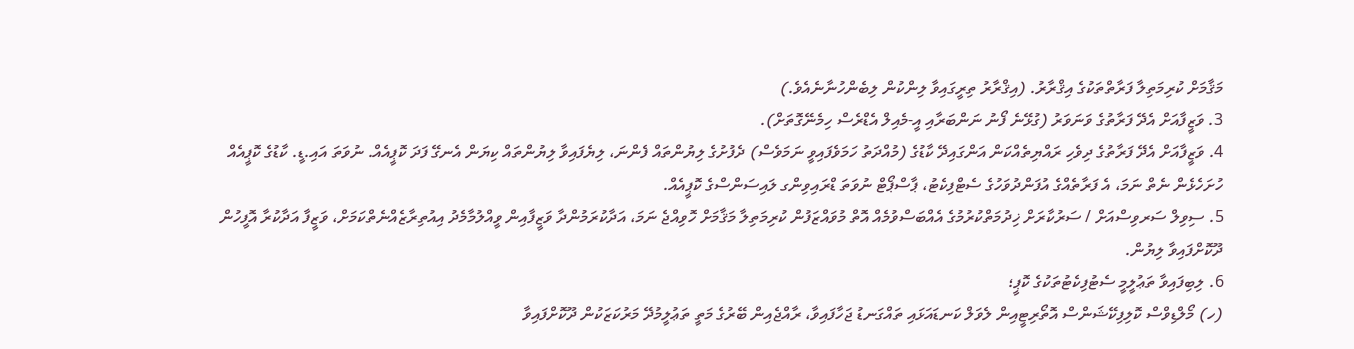މަޤާމަށް ކުރިމަތިލާ ފަރާތްތަކުގެ އިޤްރާރު. (އިޤްރާރު ތިރީގައިވާ ލިންކުން ލިބެންހުނާނެއެވެ.)
3. ވަޒީފާއަށް އެދޭ ފަރާތުގެ ވަނަވަރު (ގުޅޭނެ ފޯނު ނަންބަރާއި އީ-މެއިލް އެޑްރެސް ހިމެނޭގޮތަށް).
4. ވަޒީފާއަށް އެދޭ ފަރާތުގެ ދިވެހި ރައްޔިތެއްކަން އަންގައިދޭ ކާޑުގެ (މުއްދަތު ހަމަވެފައިވީ ނަމަވެސް) ދެފުށުގެ ލިޔުންތައް ފެންނަ، ލިޔެފައިވާ ލިޔުންތައް ކިޔަން އެނގޭ ފަދަ ކޮޕީއެއް. ނުވަތަ އައި.ޑީ. ކާޑުގެ ކޮޕީއެއް ހުށަހެޅެން ނެތް ނަމަ، އެ ފަރާތެއްގެ އުފަންދުވަހުގެ ސެޓްފިކެޓު، ޕާސްޕޯޓް ނުވަތަ ޑްރައިވިންގ ލައިސަންސްގެ ކޮޕީއެއް.
5. ސިވިލް ސަރވިސްއަށް / ސަރުކާރަށް ޚިދުމަތްކުރުމުގެ އެއްބަސްވުމެއް އޮތް މުވައްޒަފުން ކުރިމަތިލާ މަޤާމަށް ހޮވިއްޖެ ނަމަ، އަދާކުރަމުންދާ ވަޒީފާއިން ވީއްލުމާމެދު އިއުތިރާޒެއްނެތްކަމަށް، ވަޒީފާ އަދާކުރާ އޮފީހުން ދޫކޮށްފައިވާ ލިޔުން.
6. ލިބިފައިވާ ތަޢުލީމީ ސެޓުފިކެޓުތަކުގެ ކޮޕީ؛
(ހ) މޯލްޑިވްސް ކޮލިފިކޭޝަންސް އޮތޯރިޓީއިން ލެވަލް ކަނޑައަޅައި ތައްގަނޑު ޖަހާފައިވާ، ރާއްޖެއިން ބޭރުގެ މަތީ ތަޢުލީމުދޭ މަރުކަޒަކުން ދޫކޮށްފައިވާ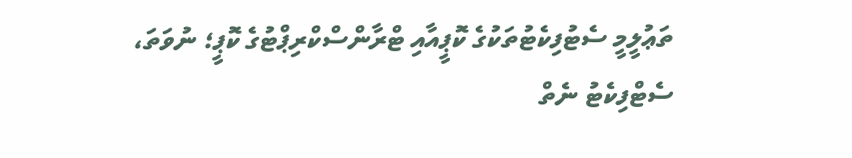ތަޢުލީމީ ސެޓުފިކެޓުތަކުގެ ކޮޕީއާއި ޓްރާންސްކްރިޕްޓުގެ ކޮޕީ؛ ނުވަތަ، ސެޓްފިކެޓު ނެތް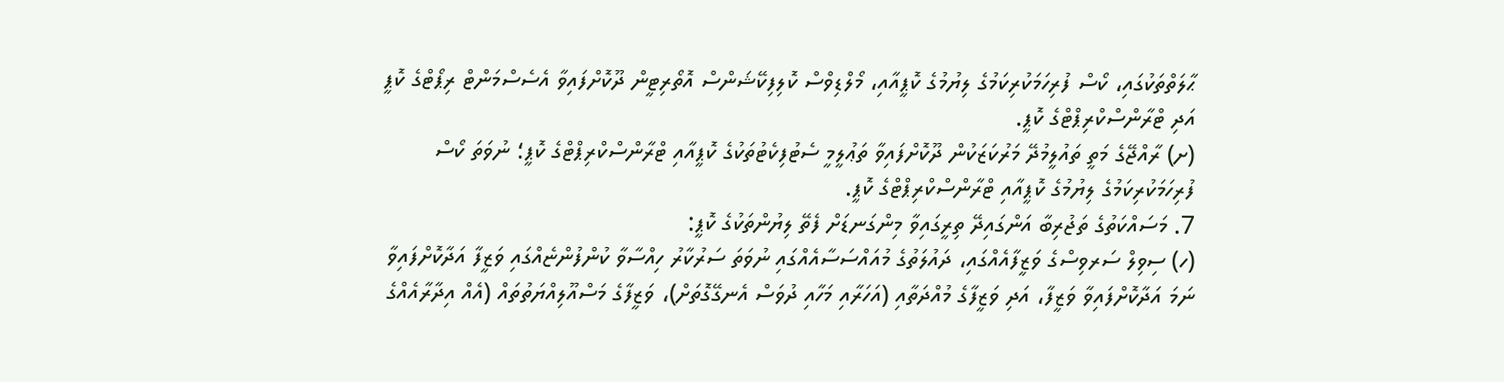ޙާލަތްތަކުގައި، ކޯސް ފުރިހަމަކުރިކަމުގެ ލިޔުމުގެ ކޮޕީއާއި، މޯލްޑިވްސް ކޮލިފިކޭޝަންސް އޮތޯރިޓީން ދޫކޮށްފައިވާ އެސެސްމަންޓް ރިޕޯޓްގެ ކޮޕީ އަދި ޓްރާންސްކްރިޕްޓްގެ ކޮޕީ.
(ށ) ރާއްޖޭގެ މަތީ ތައުލީމުދޭ މަރުކަޒަކުން ދޫކޮށްފައިވާ ތަޢުލީމީ ސެޓުފިކެޓުތަކުގެ ކޮޕީއާއި ޓްރާންސްކްރިޕްޓްގެ ކޮޕީ؛ ނުވަތަ ކޯސް ފުރިހަމަކުރިކަމުގެ ލިޔުމުގެ ކޮޕީއާއި ޓްރާންސްކްރިޕްޓްގެ ކޮޕީ.
7. މަސައްކަތުގެ ތަޖުރިބާ އަންގައިދޭ ތިރީގައިވާ މިންގަނޑަށް ފެތޭ ލިޔުންތަކުގެ ކޮޕީ:
(ހ) ސިވިލް ސަރވިސްގެ ވަޒީފާއެއްގައި، ދައުލަތުގެ މުއައްސަސާއެއްގައި ނުވަތަ ސަރުކާރު ހިއްސާވާ ކުންފުންޏެއްގައި ވަޒީފާ އަދާކޮށްފައިވާ ނަމަ އަދާކޮށްފައިވާ ވަޒީފާ، އަދި ވަޒީފާގެ މުއްދަތާއި (އަހަރާއި މަހާއި ދުވަސް އެނގޭގޮތަށް)، ވަޒީފާގެ މަސްއޫލިއްޔަތުތައް (އެއް އިދާރާއެއްގެ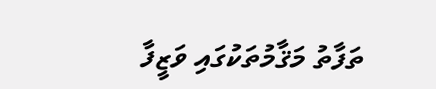ތަފާތު މަޤާމުތަކުގައި ވަޒީފާ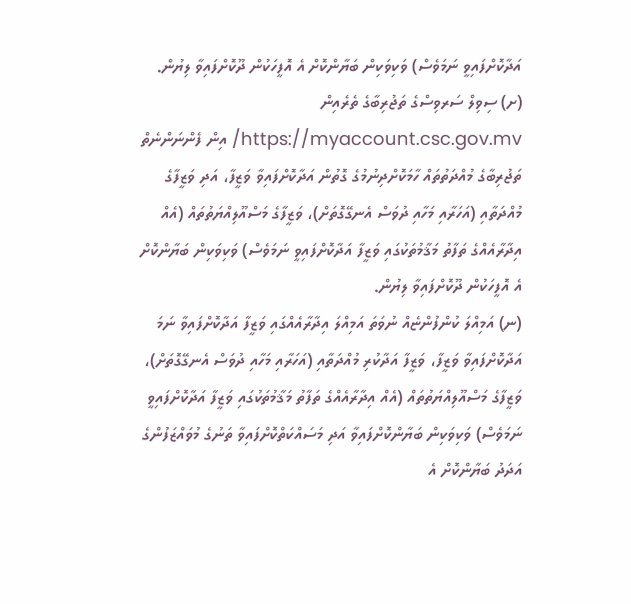އަދާކޮށްފައިވީ ނަމަވެސް) ވަކިވަކިން ބަޔާންކޮށް އެ އޮފީހަކުން ދޫކޮށްފައިވާ ލިޔުން.
(ށ) ސިވިލް ސަރވިސްގެ ތަޖުރިބާގެ ތެރެއިން https://myaccount.csc.gov.mv/ އިން ފެންނަންނެތް ތަޖުރިބާގެ މުއްދަތުތައް ހާމަކޮށްދިނުމުގެ ގޮތުން އަދާކޮށްފައިވާ ވަޒީފާ، އަދި ވަޒީފާގެ މުއްދަތާއި (އަހަރާއި މަހާއި ދުވަސް އެނގޭގޮތަށް)، ވަޒީފާގެ މަސްއޫލިއްޔަތުތައް (އެއް އިދާރާއެއްގެ ތަފާތު މަޤާމުތަކުގައި ވަޒީފާ އަދާކޮށްފައިވީ ނަމަވެސް) ވަކިވަކިން ބަޔާންކޮށް އެ އޮފީހަކުން ދޫކޮށްފައިވާ ލިޔުން.
(ނ) އަމިއްލަ ކުންފުންޏެއް ނުވަތަ އަމިއްލަ އިދާރާއެއްގައި ވަޒީފާ އަދާކޮށްފައިވާ ނަމަ އަދާކޮށްފައިވާ ވަޒީފާ، ވަޒީފާ އަދާކުރި މުއްދަތާއި (އަހަރާއި މަހާއި ދުވަސް އެނގޭގޮތަށް)، ވަޒީފާގެ މަސްއޫލިއްޔަތުތައް (އެއް އިދާރާއެއްގެ ތަފާތު މަޤާމުތަކުގައި ވަޒީފާ އަދާކޮށްފައިވީ ނަމަވެސް) ވަކިވަކިން ބަޔާންކޮށްފައިވާ އަދި މަސައްކަތްކޮށްފައިވާ ތަނުގެ މުވައްޒަފުންގެ އަދަދު ބަޔާންކޮށް އެ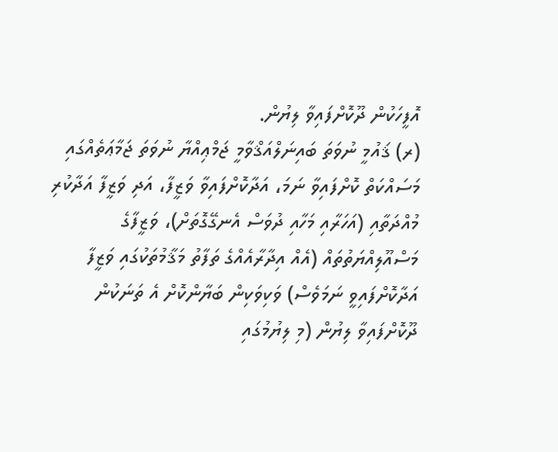އޮފީހަކުން ދޫކޮށްފައިވާ ލިޔުން.
(ރ) ޤައުމީ ނުވަތަ ބައިނަލްއަޤްވާމީ ޖަމްޢިއްޔާ ނުވަތަ ޖަމާޢަތެއްގައި މަސައްކަތް ކޮށްފައިވާ ނަމަ، އަދާކޮށްފައިވާ ވަޒީފާ، އަދި ވަޒީފާ އަދާކުރި މުއްދަތާއި (އަހަރާއި މަހާއި ދުވަސް އެނގޭގޮތަށް)، ވަޒީފާގެ މަސްއޫލިއްޔަތުތައް (އެއް އިދާރާއެއްގެ ތަފާތު މަޤާމުތަކުގައި ވަޒީފާ އަދާކޮށްފައިވީ ނަމަވެސް) ވަކިވަކިން ބަޔާންކޮށް އެ ތަނަކުން ދޫކޮށްފައިވާ ލިޔުން (މި ލިޔުމުގައި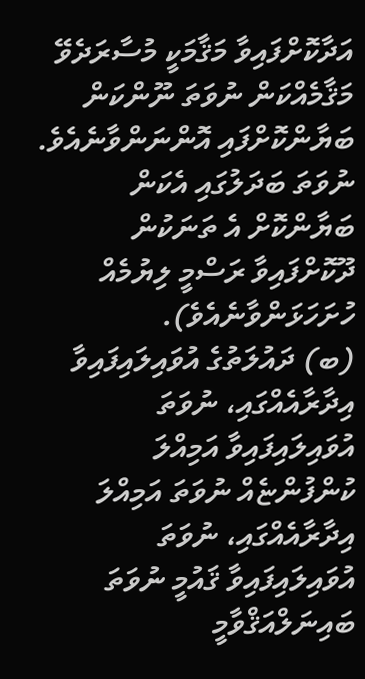އަދާކޮށްފައިވާ މަޤާމަކީ މުސާރަދެވޭ މަޤާމެއްކަން ނުވަތަ ނޫންކަން ބަޔާންކޮށްފައި އޮންނަންވާނެއެވެ. ނުވަތަ ބަދަލުގައި އެކަން ބަޔާންކޮށް އެ ތަނަކުން ދޫކޮށްފައިވާ ރަސްމީ ލިޔުމެއް ހުށަހަޅަންވާނެއެވެ).
(ބ) ދައުލަތުގެ އުވައިލައިފައިވާ އިދާރާއެއްގައި، ނުވަތަ އުވައިލައިފައިވާ އަމިއްލަ ކުންފުންޏެއް ނުވަތަ އަމިއްލަ އިދާރާއެއްގައި، ނުވަތަ އުވައިލައިފައިވާ ޤައުމީ ނުވަތަ ބައިނަލްއަޤްވާމީ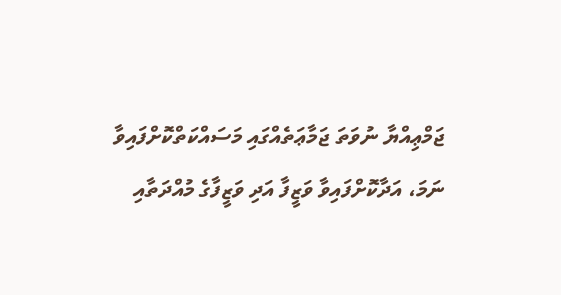ޖަމްޢިއްޔާ ނުވަތަ ޖަމާޢަތެއްގައި މަސައްކަތްކޮށްފައިވާ ނަމަ، އަދާކޮށްފައިވާ ވަޒީފާ އަދި ވަޒީފާގެ މުއްދަތާއި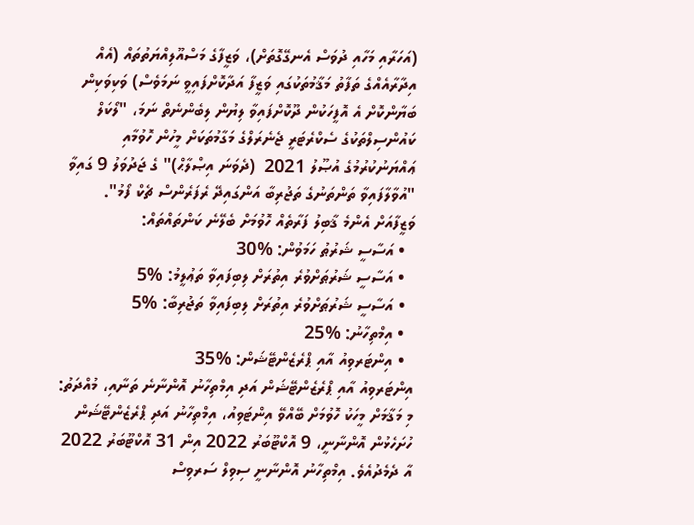(އަހަރާއި މަހާއި ދުވަސް އެނގޭގޮތަށް)، ވަޒީފާގެ މަސްއޫލިއްޔަތުތައް (އެއް އިދާރާއެއްގެ ތަފާތު މަޤާމުތަކުގައި ވަޒީފާ އަދާކޮށްފައިވީ ނަމަވެސް) ވަކިވަކިން ބަޔާންކޮށް އެ އޮފީހަކުން ދޫކޮށްފައިވާ ލިޔުން ލިބެންނެތް ނަމަ، "ލޯކަލް ކައުންސިލްތަކުގެ ސެކްރެޓަރީ ޖެނެރަލްގެ މަގާމުތަކަށް މީހުން ހޮވުމާއި ޢައްޔަނުކުރުމުގެ އުޞޫލު 2021  (ދެވަނަ އިޞްލާޙް)" ގެ ޖަދުވަލު 9 ގައިވާ "އުވާލާފައިވާ ތަންތަނުގެ ތަޖުރިބާ އަންގައިދޭ ރެފަރެންސް ޗެކް ފޯމު".
ވަޒީފާއަށް އެންމެ ޤާބިލު ފަރާތެއް ހޮވުމަށް ބެލޭނެ ކަންތައްތައް:
  • އަސާސީ ޝަރުޠު ހަމަވުން: %30
  • އަސާސީ ޝަރުޠަށްވުރެ އިތުރަށް ލިބިފައިވާ ތަޢުލީމު: %5
  • އަސާސީ ޝަރުޠަށްވުރެ އިތުރަށް ލިބިފައިވާ ތަޖުރިބާ: %5
  • އިމްތިހާނު: %25
  • އިންޓަރވިއު އާއި ޕްރެޒެންޓޭޝަން: %35
އިންޓަރވިއު އާއި ޕްރެޒެންޓޭޝަން އަދި އިމްތިހާނު އޮންނާނެ ތަނާއި، މުއްދަތު:
މި މަޤާމަށް މީހަކު ހޮވުމަށް ބޭއްވޭ އިންޓަވިއު، އިމްތިހާނު އަދި ޕްރެޒެންޓޭޝަން ހުށަހެޅުން އޮންނާނީ، 9 އޮކްޓޫބަރު 2022 އިން 31 އޮކްޓޫބަރު 2022 އާ ދެމެދުއެވެ. އިމްތިހާނު އޮންނާނީ ސިވިލް ސަރވިސް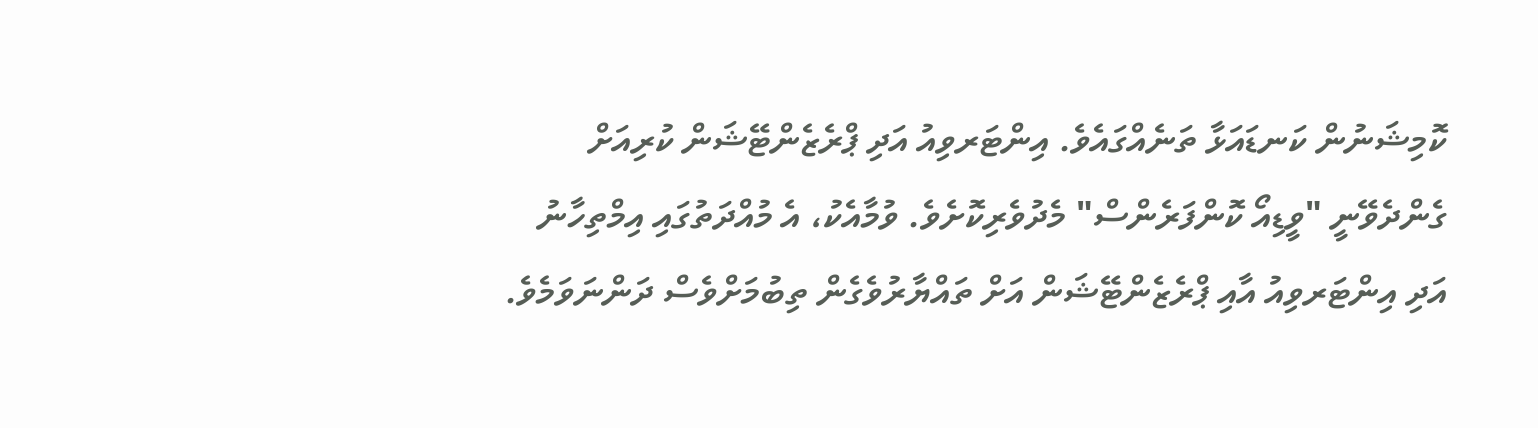ކޮމިޝަނުން ކަނޑައަޅާ ތަނެއްގައެވެ. އިންޓަރވިއު އަދި ޕްރެޒެންޓޭޝަން ކުރިއަށް ގެންދެވޭނީ "ވީޑިއޯ ކޮންފަރެންސް" މެދުވެރިކޮށެވެ. ވުމާއެކު، އެ މުއްދަތުގައި އިމްތިހާނު އަދި އިންޓަރވިއު އާއި ޕްރެޒެންޓޭޝަން އަށް ތައްޔާރުވެގެން ތިބުމަށްވެސް ދަންނަވަމެވެ.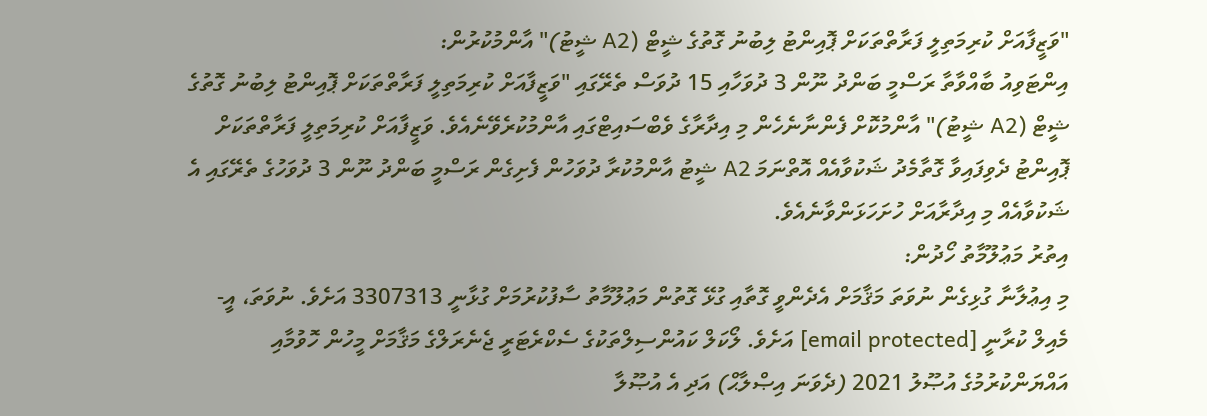"ވަޒީފާއަށް ކުރިމަތިލީ ފަރާތްތަކަށް ޕޮއިންޓު ލިބުނު ގޮތުގެ ޝީޓް (A2 ޝީޓު)" އާންމުކުރުން:
އިންޓަވިއު ބާއްވާތާ ރަސްމީ ބަންދު ނޫން 3 ދުވަހާއި 15 ދުވަސް ތެރޭގައި "ވަޒީފާއަށް ކުރިމަތިލީ ފަރާތްތަކަށް ޕޮއިންޓު ލިބުނު ގޮތުގެ ޝީޓް (A2 ޝީޓު)" އާންމުކޮށް ފެންނާނެހެން މި އިދާރާގެ ވެބްސައިޓްގައި އާންމުކުރެވޭނެއެވެ. ވަޒީފާއަށް ކުރިމަތިލީ ފަރާތްތަކަށް ޕޮއިންޓު ދެވިފައިވާ ގޮތާމެދު ޝަކުވާއެއް އޮތްނަމަ A2 ޝީޓު އާންމުކުރާ ދުވަހުން ފެށިގެން ރަސްމީ ބަންދު ނޫން 3 ދުވަހުގެ ތެރޭގައި އެ ޝަކުވާއެއް މި އިދާރާއަށް ހުށަހަޅަންވާނެއެވެ.
އިތުރު މަޢުލޫމާތު ހޯދުން:
މި އިޢުލާނާ ގުޅިގެން ނުވަތަ މަޤާމަށް އެދެންވީ ގޮތާއި ގުޅޭ ގޮތުން މަޢުލޫމާތު ސާފުކުރުމަށް ގުޅާނީ 3307313 އަށެވެ. ނުވަތަ، އީ-މެއިލް ކުރާނީ [email protected] އަށެވެ. ލޯކަލް ކައުންސިލްތަކުގެ ސެކްރެޓަރީ ޖެނެރަލްގެ މަޤާމަށް މީހުން ހޮވުމާއި އައްޔަންކުރުމުގެ އުޞޫލު 2021 (ދެވަނަ އިޞްލާޙް) އަދި އެ އުޞޫލާ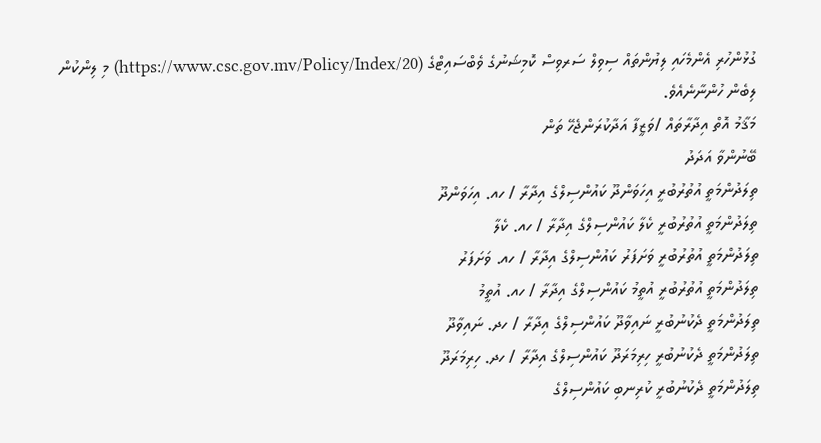ގުޅުންހުރި އެންމެހައި ލިޔުންތައް ސިވިލް ސަރވިސް ކޮމިޝަނުގެ ވެބްސައިޓްގެ (https://www.csc.gov.mv/Policy/Index/20) މި ލިންކުން ލިބެން ހުންނާނެއެވެ.
މަޤާމު އޮތް އިދާރާތައް /ވަޒީފާ އަދާކުރަންޖެހޭ ތަން
ބޭނުންވާ އަދަދު
ތިލަދުންމަތީ އުތުރުބުރީ އިހަވަންދޫ ކައުންސިލްގެ އިދާރާ / ހއ. އިހަވަންދޫ
ތިލަދުންމަތީ އުތުރުބުރީ ކެލާ ކައުންސިލްގެ އިދާރާ / ހއ. ކެލާ
ތިލަދުންމަތީ އުތުރުބުރީ ވަށަފަރު ކައުންސިލްގެ އިދާރާ / ހއ. ވަށަފަރު
ތިލަދުންމަތީ އުތުރުބުރީ އުތީމު ކައުންސިލްގެ އިދާރާ / ހއ. އުތީމު
ތިލަދުންމަތީ ދެކުނުބުރީ ނައިވާދޫ ކައުންސިލްގެ އިދާރާ / ހދ. ނައިވާދޫ
ތިލަދުންމަތީ ދެކުނުބުރީ ހިރިމަރަދޫ ކައުންސިލްގެ އިދާރާ / ހދ. ހިރިމަރަދޫ
ތިލަދުންމަތީ ދެކުނުބުރީ ކުރިނބި ކައުންސިލްގެ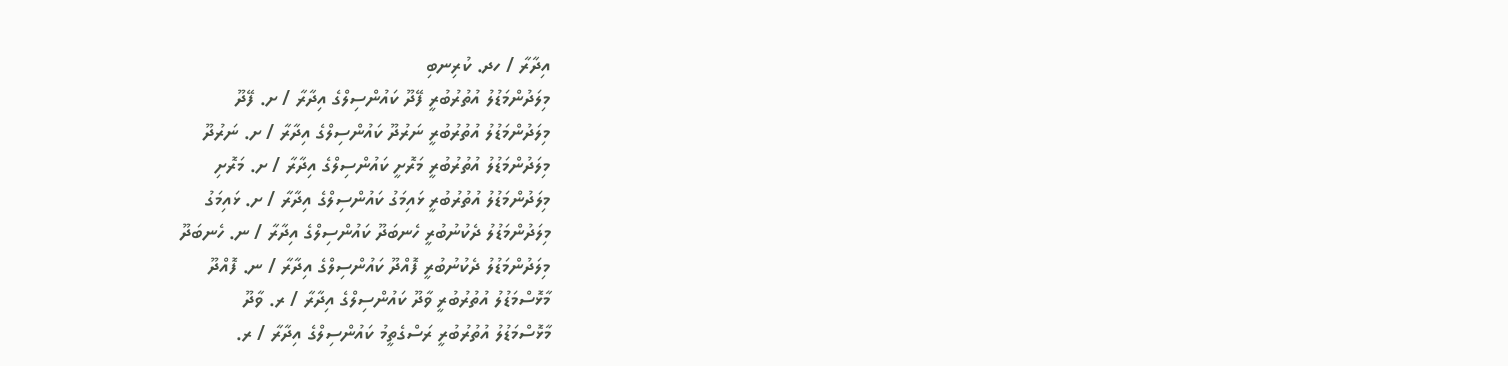އިދާރާ / ހދ. ކުރިނބި
މިލަދުންމަޑުލު އުތުރުބުރީ ފޭދޫ ކައުންސިލްގެ އިދާރާ / ށ. ފޭދޫ
މިލަދުންމަޑުލު އުތުރުބުރީ ނަރުދޫ ކައުންސިލްގެ އިދާރާ / ށ. ނަރުދޫ
މިލަދުންމަޑުލު އުތުރުބުރީ މަރޮށީ ކައުންސިލްގެ އިދާރާ / ށ. މަރޮށި
މިލަދުންމަޑުލު އުތުރުބުރީ ޅައިމަގު ކައުންސިލްގެ އިދާރާ / ށ. ޅައިމަގު
މިލަދުންމަޑުލު ދެކުނުބުރީ ހެނބަދޫ ކައުންސިލްގެ އިދާރާ / ނ. ހެނބަދޫ
މިލަދުންމަޑުލު ދެކުނުބުރީ ފޮއްދޫ ކައުންސިލްގެ އިދާރާ / ނ. ފޮއްދޫ
މާޅޮސްމަޑުލު އުތުރުބުރީ ވާދޫ ކައުންސިލްގެ އިދާރާ / ރ. ވާދޫ
މާޅޮސްމަޑުލު އުތުރުބުރީ ރަސްގެތީމު ކައުންސިލްގެ އިދާރާ / ރ.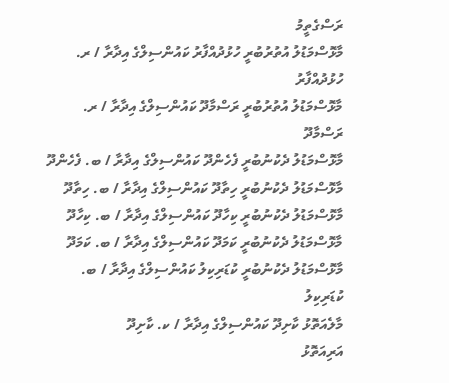ރަސްގެތީމު
މާޅޮސްމަޑުލު އުތުރުބުރީ ހުޅުދުއްފާރު ކައުންސިލްގެ އިދާރާ / ރ. ހުޅުދުއްފާރު
މާޅޮސްމަޑުލު އުތުރުބުރީ ރަސްމާދޫ ކައުންސިލްގެ އިދާރާ / ރ. ރަސްމާދޫ
މާޅޮސްމަޑުލު ދެކުނުބުރީ ފެހެންދޫ ކައުންސިލްގެ އިދާރާ / ބ. ފެހެންދޫ
މާޅޮސްމަޑުލު ދެކުނުބުރީ ހިތާދޫ ކައުންސިލްގެ އިދާރާ / ބ. ހިތާދޫ
މާޅޮސްމަޑުލު ދެކުނުބުރީ ކިހާދޫ ކައުންސިލްގެ އިދާރާ / ބ. ކިހާދޫ
މާޅޮސްމަޑުލު ދެކުނުބުރީ ކަމަދޫ ކައުންސިލްގެ އިދާރާ / ބ. ކަމަދޫ
މާޅޮސްމަޑުލު ދެކުނުބުރީ ކުޑަރިކިލު ކައުންސިލްގެ އިދާރާ / ބ. ކުޑަރިކިލު
މާލެއަތޮޅު ކާށިދޫ ކައުންސިލްގެ އިދާރާ / ކ. ކާށިދޫ
އަރިއަތޮޅު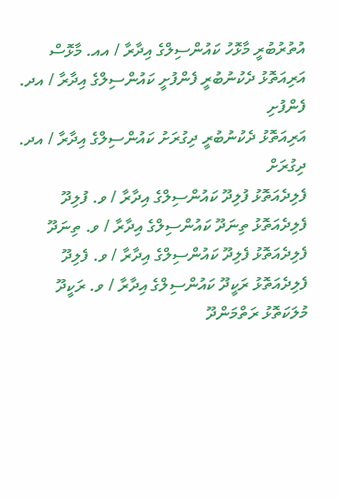އުތުރުބުރީ މާޅޮހު ކައުންސިލްގެ އިދާރާ / އއ. މާޅޮސް
އަރިއަތޮޅު ދެކުނުބުރީ ފެންފުށީ ކައުންސިލްގެ އިދާރާ / އދ. ފެންފުށި
އަރިއަތޮޅު ދެކުނުބުރީ ދިގުރަށު ކައުންސިލްގެ އިދާރާ / އދ. ދިގުރަށް
ފެލިދެއަތޮޅު ފުލިދޫ ކައުންސިލްގެ އިދާރާ / ވ. ފުލިދޫ
ފެލިދެއަތޮޅު ތިނަދޫ ކައުންސިލްގެ އިދާރާ / ވ. ތިނަދޫ
ފެލިދެއަތޮޅު ފެލިދޫ ކައުންސިލްގެ އިދާރާ / ވ. ފެލިދޫ
ފެލިދެއަތޮޅު ރަކީދޫ ކައުންސިލްގެ އިދާރާ / ވ. ރަކީދޫ
މުލަކަތޮޅު ރަތްމަންދޫ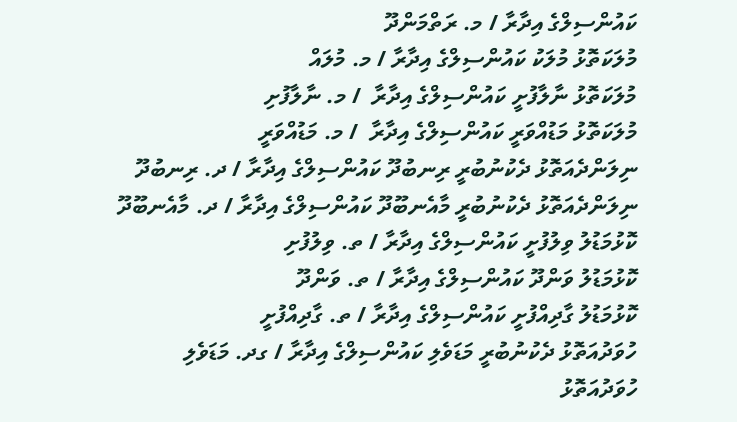ކައުންސިލްގެ އިދާރާ / މ. ރަތްމަންދޫ
މުލަކަތޮޅު މުލަކު ކައުންސިލްގެ އިދާރާ / މ. މުލައް
މުލަކަތޮޅު ނާލާފުށީ ކައުންސިލްގެ އިދާރާ  / މ. ނާލާފުށި
މުލަކަތޮޅު މަޑުއްވަރީ ކައުންސިލްގެ އިދާރާ  / މ. މަޑުއްވަރީ
ނިލަންދެއަތޮޅު ދެކުނުބުރީ ރިނބުދޫ ކައުންސިލްގެ އިދާރާ / ދ. ރިނބުދޫ
ނިލަންދެއަތޮޅު ދެކުނުބުރީ މާއެނބޫދޫ ކައުންސިލްގެ އިދާރާ / ދ. މާއެނބޫދޫ
ކޮޅުމަޑުލު ވިލުފުށީ ކައުންސިލްގެ އިދާރާ / ތ. ވިލުފުށި
ކޮޅުމަޑުލު ވަންދޫ ކައުންސިލްގެ އިދާރާ / ތ. ވަންދޫ
ކޮޅުމަޑުލު ގާދިއްފުށީ ކައުންސިލްގެ އިދާރާ / ތ. ގާދިއްފުށީ
ހުވަދުއަތޮޅު ދެކުނުބުރީ މަޑަވެލި ކައުންސިލްގެ އިދާރާ / ގދ. މަޑަވެލި
ހުވަދުއަތޮޅު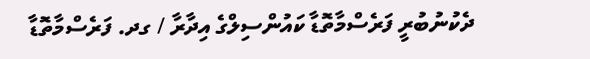ދެކުނުބުރީ ފަރެސްމާތޮޑާ ކައުންސިލްގެ އިދާރާ / ގދ. ފަރެސްމާތޮޑާ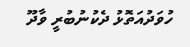ހުވަދުއަތޮޅު ދެކުނުބުރީ ވާދޫ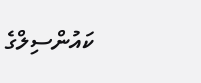ކައުންސިލްގެ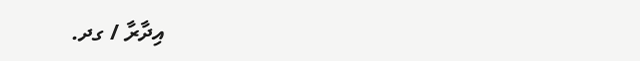އިދާރާ / ގދ.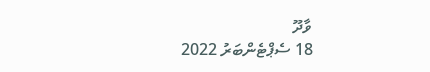ވާދޫ
18 ސެޕްޓެންބަރު 2022